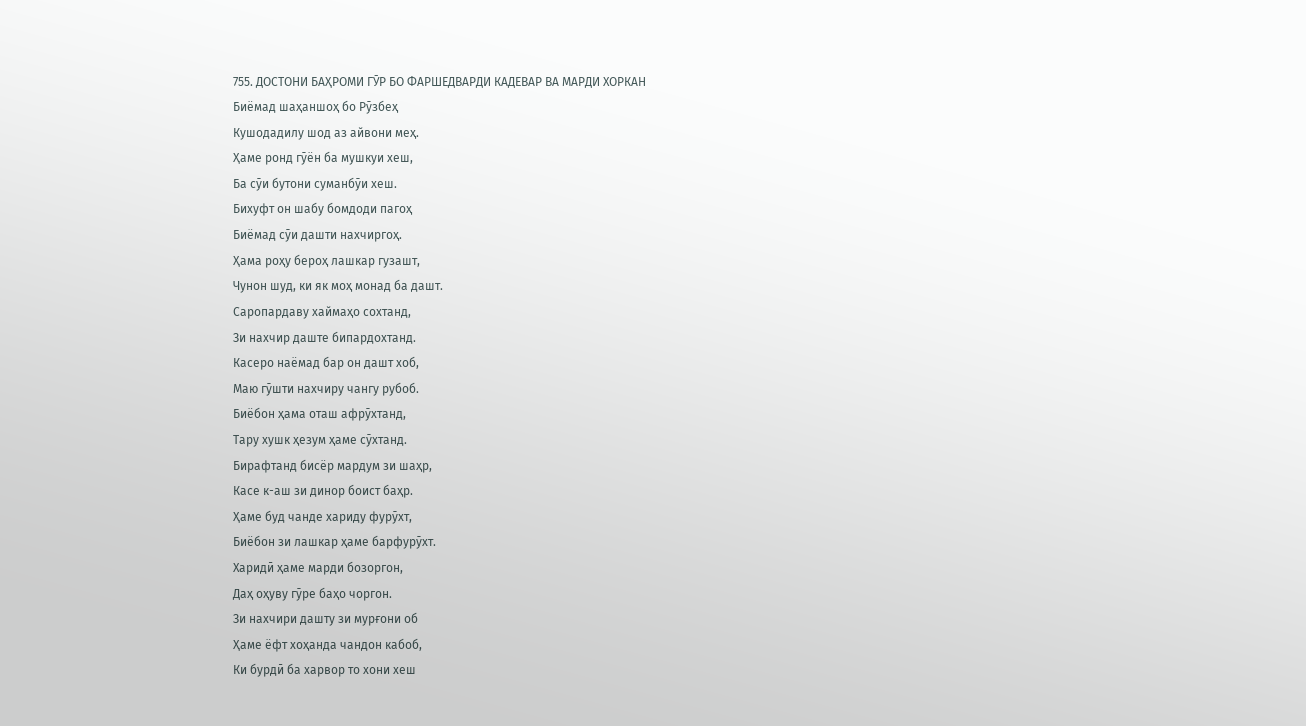755. ДОСТОНИ БАҲРОМИ ГӮР БО ФАРШЕДВАРДИ КАДЕВАР ВА МАРДИ ХОРКАН
Биёмад шаҳаншоҳ бо Рӯзбеҳ
Кушодадилу шод аз айвони меҳ.
Ҳаме ронд гӯён ба мушкуи хеш,
Ба сӯи бутони суманбӯи хеш.
Бихуфт он шабу бомдоди пагоҳ
Биёмад сӯи дашти нахчиргоҳ.
Ҳама роҳу бероҳ лашкар гузашт,
Чунон шуд, ки як моҳ монад ба дашт.
Саропардаву хаймаҳо сохтанд,
Зи нахчир даште бипардохтанд.
Касеро наёмад бар он дашт хоб,
Маю гӯшти нахчиру чангу рубоб.
Биёбон ҳама оташ афрӯхтанд,
Тару хушк ҳезум ҳаме сӯхтанд.
Бирафтанд бисёр мардум зи шаҳр,
Касе к-аш зи динор боист баҳр.
Ҳаме буд чанде хариду фурӯхт,
Биёбон зи лашкар ҳаме барфурӯхт.
Харидӣ ҳаме марди бозоргон,
Даҳ оҳуву гӯре баҳо чоргон.
Зи нахчири дашту зи мурғони об
Ҳаме ёфт хоҳанда чандон кабоб,
Ки бурдӣ ба харвор то хони хеш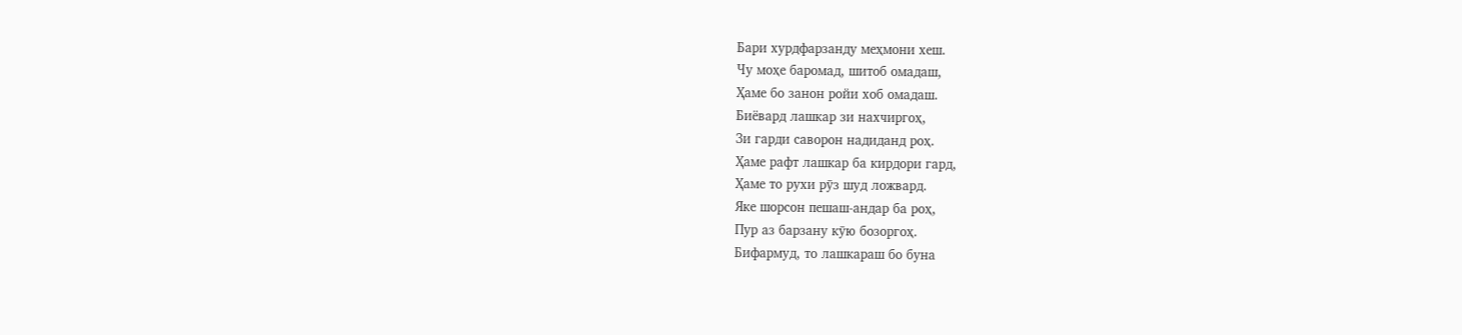Бари хурдфарзанду меҳмони хеш.
Чу моҳе баромад, шитоб омадаш,
Ҳаме бо занон ройи хоб омадаш.
Биёвард лашкар зи нахчиргоҳ,
Зи гарди саворон надиданд роҳ.
Ҳаме рафт лашкар ба кирдори гард,
Ҳаме то рухи рӯз шуд ложвард.
Яке шорсон пешаш-андар ба роҳ,
Пур аз барзану кӯю бозоргоҳ.
Бифармуд, то лашкараш бо буна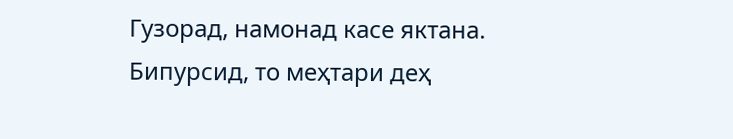Гузорад, намонад касе яктана.
Бипурсид, то меҳтари деҳ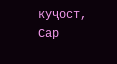куҷост,
Сар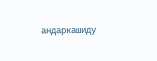андаркашиду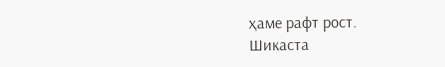ҳаме рафт рост.
Шикаста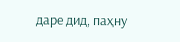даре дид, паҳну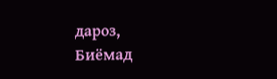дароз,
Биёмад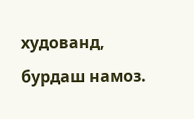худованд, бурдаш намоз.